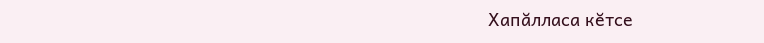Хапăлласа кĕтсе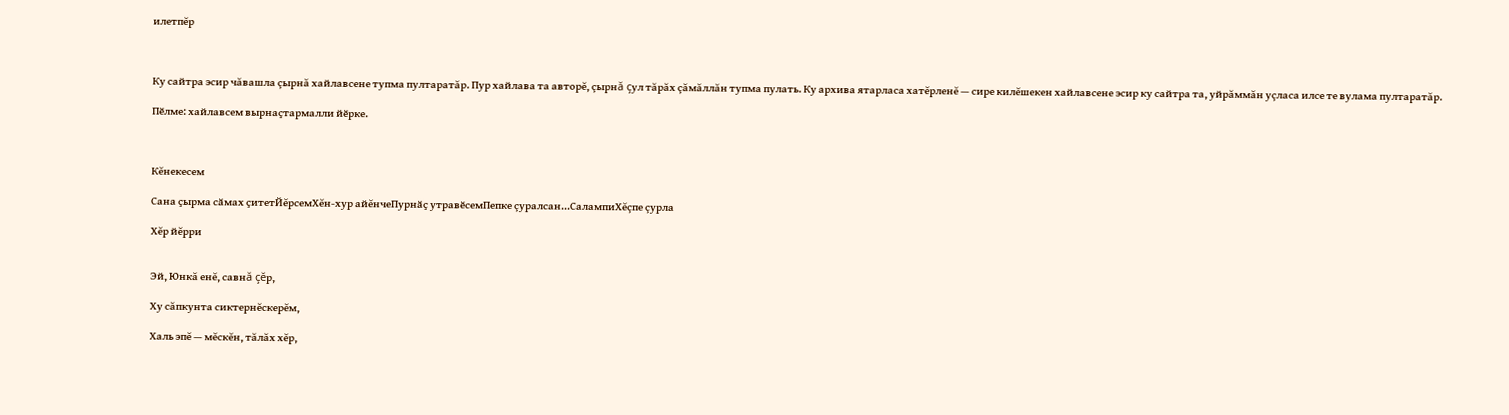илетпĕр



Ку сайтра эсир чăвашла çырнă хайлавсене тупма пултаратăр. Пур хайлава та авторĕ, çырнă çул тăрăх çăмăллăн тупма пулать. Ку архива ятарласа хатĕрленĕ — сире килĕшекен хайлавсене эсир ку сайтра та, уйрăммăн уçласа илсе те вулама пултаратăр.

Пӗлме: хайлавсем вырнаҫтармалли йӗрке.



Кĕнекесем

Сана ҫырма сӑмах ҫитетЙĕрсемХĕн-хур айĕнчеПурнӑҫ утравӗсемПепке çуралсан...СалампиХĕçпе çурла

Хĕр йĕрри


Эй, Юнкă енĕ, савнă çĕр,

Ху сăпкунта сиктернĕскерĕм,

Халь эпĕ — мĕскĕн, тăлăх хĕр,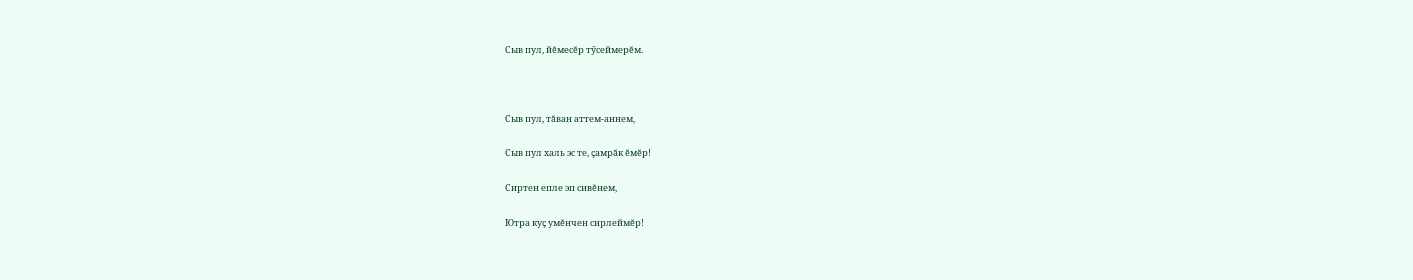Сыв пул, йĕмесĕр тӳсеймерĕм.



Сыв пул, тăван аттем-аннем,

Сыв пул халь эс те, çамрăк ĕмĕр!

Сиртен епле эп сивĕнем,

Ютра куç умĕнчен сирлеймĕр!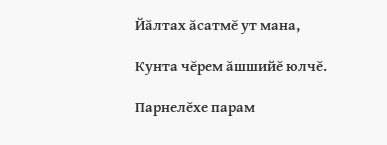Йăлтах ăсатмĕ ут мана,

Кунта чĕрем ăшшийĕ юлчĕ.

Парнелĕхе парам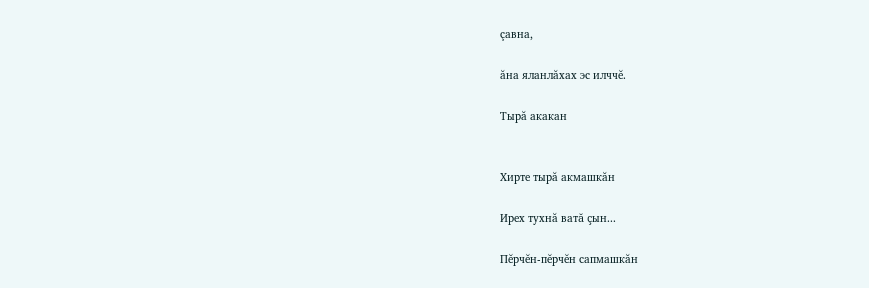çавна,

ăна яланлăхах эс илччĕ.

Тырă акакан


Хирте тырă акмашкăн

Ирех тухнă ватă çын...

Пĕрчĕн-пĕрчĕн сапмашкăн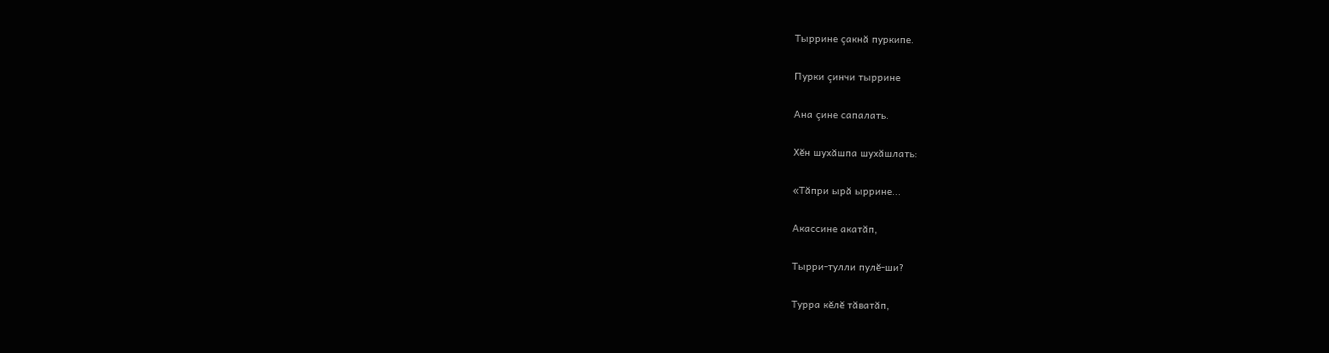Тыррине çакнă пуркипе.

Пурки çинчи тыррине

Ана çине сапалать.

Хĕн шухăшпа шухăшлать:

«Тăпри ырă ыррине...

Акассине акатăп,

Тырри-тулли пулĕ-ши?

Турра кĕлĕ тăватăп,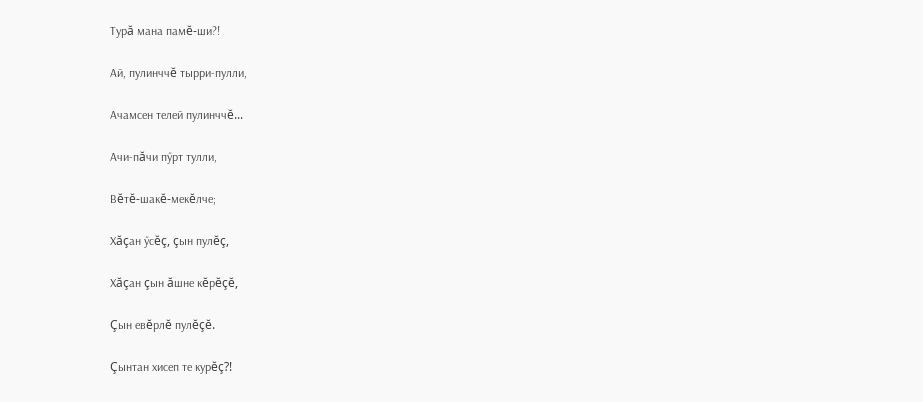Турă мана памĕ-ши?!

Ай, пулинччĕ тырри-пулли,

Ачамсен телей пулинччĕ...

Ачи-пăчи пӳрт тулли,

Вĕтĕ-шакĕ-мекĕлче;

Хăçан ӳсĕç, çын пулĕç,

Хăçан çын ăшне кĕрĕçĕ,

Çын евĕрлĕ пулĕçĕ.

Çынтан хисеп те курĕç?!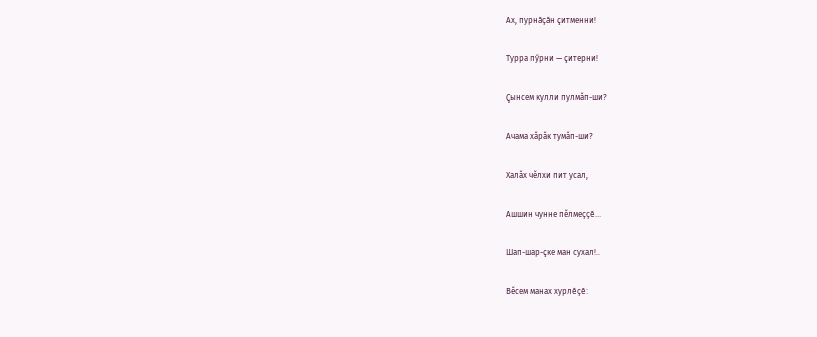Ах, пурнăçăн çитменни!

Турра пӳрни — çитерни!

Çынсем кулли пулмăп-ши?

Ачама хăрăк тумăп-ши?

Халăх чĕлхи пит усал,

Ашшин чунне пĕлмеççĕ...

Шап-шар-çке ман сухал!..

Вĕсем манах хурлĕçĕ: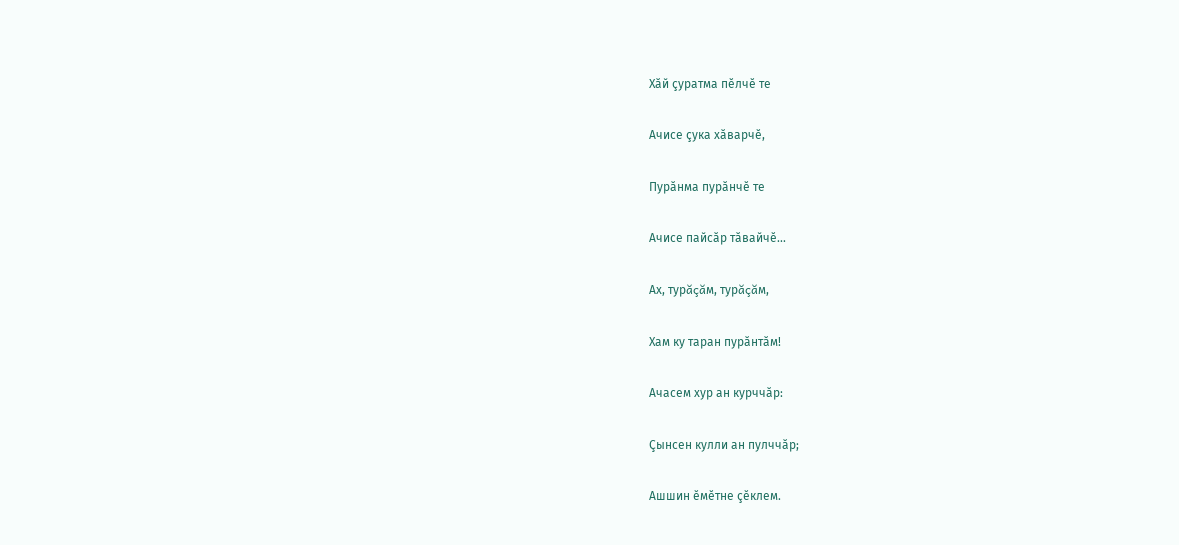Хăй çуратма пĕлчĕ те

Ачисе çука хăварчĕ,

Пурăнма пурăнчĕ те

Ачисе пайсăр тăвайчĕ...

Ах, турăçăм, турăçăм,

Хам ку таран пурăнтăм!

Ачасем хур ан курччăр:

Çынсен кулли ан пулччăр;

Ашшин ĕмĕтне çĕклем.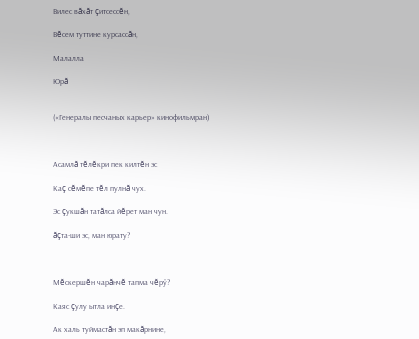Вилес вăхăт çитсессĕн,

Вĕсем туттине курсассăн,

Малалла

Юрă


(«Генералы песчаных карьер» кинофильмран)



Асамлă тĕлĕкри пек килтĕн эс

Каç сĕмĕпе тĕл пулнă чух.

Эс çукшăн татăлса йĕрет ман чун.

ăçта-ши эс, ман юрату?



Мĕскершĕн чарăнчĕ тапма чĕрӳ?

Каяс çулу ытла инçе.

Ак халь туймастăн эп макăрнине,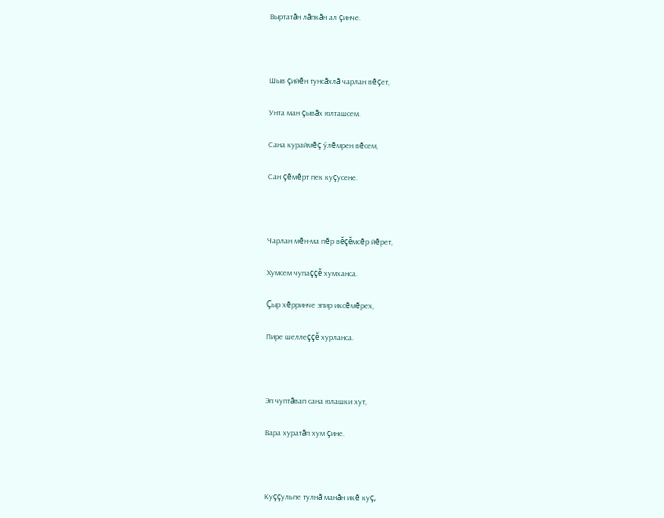Выртатăн лăпкăн ал çинче.



Шыв çийĕн тунсăхлă чарлан вĕçет,

Унта ман çывăх юлташсем.

Сана кураймĕç ӳлĕмрен вĕсем,

Сан çĕмĕрт пек куçусене.



Чарлан мĕн-ма пĕр вĕçĕмсĕр йĕрет,

Хумсем чупаççĕ хумханса.

Çыр хĕрринче эпир иксĕмĕрех,

Пире шеллеççĕ хурланса.



Эп чуптăвап сана юлашки хут,

Вара хуратăп хум çине.



Куççульпе тулнă манăн икĕ куç,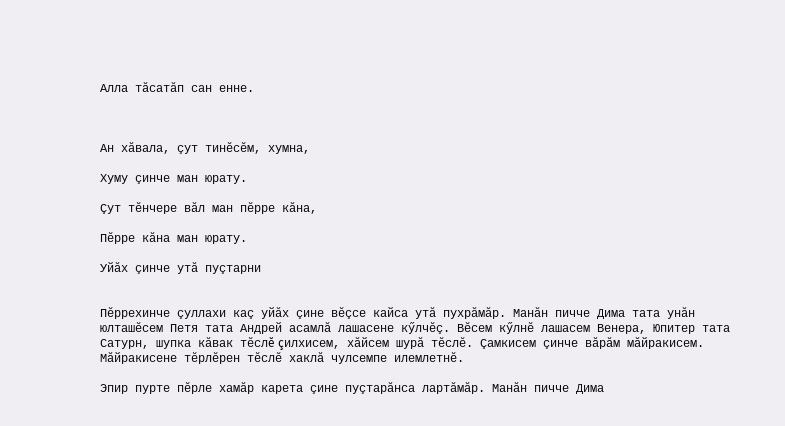Алла тăсатăп сан енне.



Ан хăвала, çут тинĕсĕм, хумна,

Хуму çинче ман юрату.

Çут тĕнчере вăл ман пĕрре кăна,

Пĕрре кăна ман юрату.

Уйăх çинче утă пуçтарни


Пĕррехинче çуллахи каç уйăх çине вĕçсе кайса утă пухрăмăр. Манăн пичче Дима тата унăн юлташĕсем Петя тата Андрей асамлă лашасене кӳлчĕç. Вĕсем кӳлнĕ лашасем Венера, Юпитер тата Сатурн, шупка кăвак тĕслĕ çилхисем, хăйсем шурă тĕслĕ. Çамкисем çинче вăрăм мăйракисем. Мăйракисене тĕрлĕрен тĕслĕ хаклă чулсемпе илемлетнĕ.

Эпир пурте пĕрле хамăр карета çине пуçтарăнса лартăмăр. Манăн пичче Дима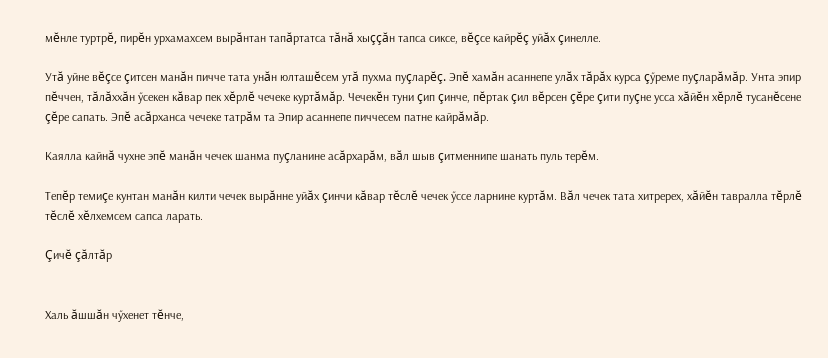мĕнле туртрĕ, пирĕн урхамахсем вырăнтан тапăртатса тăнă хыççăн тапса сиксе, вĕçсе кайрĕç уйăх çинелле.

Утă уйне вĕçсе çитсен манăн пичче тата унăн юлташĕсем утă пухма пуçларĕç. Эпĕ хамăн асаннепе улăх тăрăх курса çӳреме пуçларăмăр. Унта эпир пĕччен, тăлăххăн ӳсекен кăвар пек хĕрлĕ чечеке куртăмăр. Чечекĕн туни çип çинче, пĕртак çил вĕрсен çĕре çити пуçне усса хăйĕн хĕрлĕ тусанĕсене çĕре сапать. Эпĕ асăрханса чечеке татрăм та Эпир асаннепе пиччесем патне кайрăмăр.

Каялла кайнă чухне эпĕ манăн чечек шанма пуçланине асăрхарăм, вăл шыв çитменнипе шанать пуль терĕм.

Тепĕр темиçе кунтан манăн килти чечек вырăнне уйăх çинчи кăвар тĕслĕ чечек ӳссе ларнине куртăм. Вăл чечек тата хитререх, хăйĕн тавралла тĕрлĕ тĕслĕ хĕлхемсем сапса ларать.

Çичĕ çăлтăр


Халь ăшшăн чӳхенет тĕнче,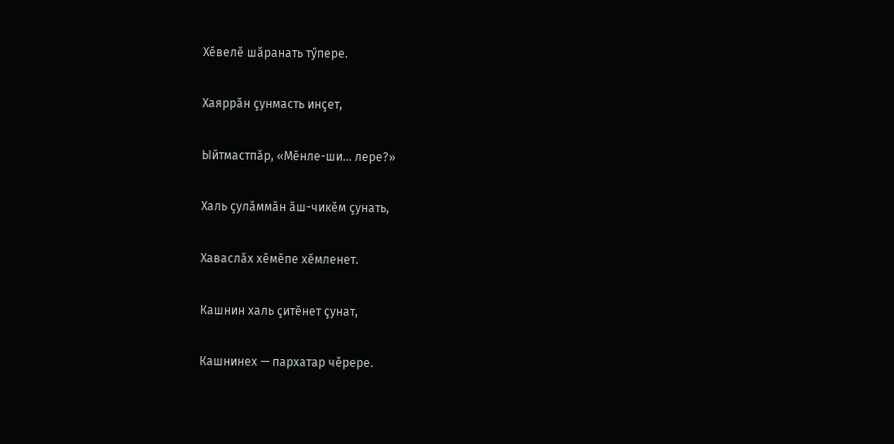Хĕвелĕ шăранать тӳпере.

Хаяррăн çунмасть инçет,

Ыйтмастпăр, «Мĕнле-ши... лере?»

Халь çулăммăн ăш-чикĕм çунать,

Хаваслăх хĕмĕпе хĕмленет.

Кашнин халь çитĕнет çунат,

Кашнинех — пархатар чĕрере.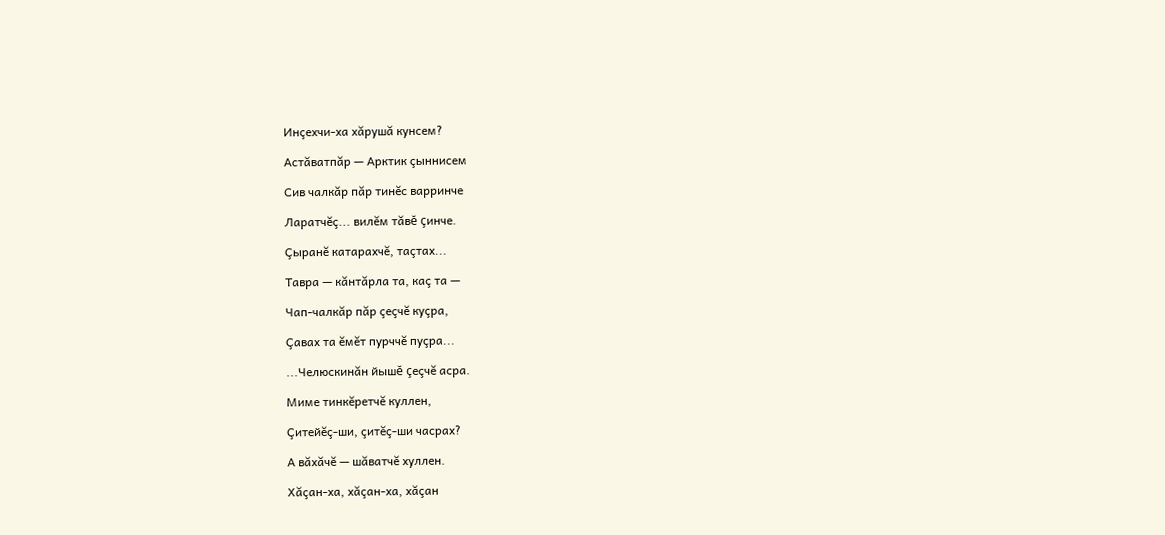Инçехчи-ха хăрушă кунсем?

Астăватпăр — Арктик çыннисем

Сив чалкăр пăр тинĕс варринче

Ларатчĕç... вилĕм тăвĕ çинче.

Çыранĕ катарахчĕ, таçтах...

Тавра — кăнтăрла та, каç та —

Чап-чалкăр пăр çеçчĕ куçра,

Çавах та ĕмĕт пурччĕ пуçра...

...Челюскинăн йышĕ çеçчĕ асра.

Миме тинкĕретчĕ куллен,

Çитейĕç-ши, çитĕç-ши часрах?

А вăхăчĕ — шăватчĕ хуллен.

Хăçан-ха, хăçан-ха, хăçан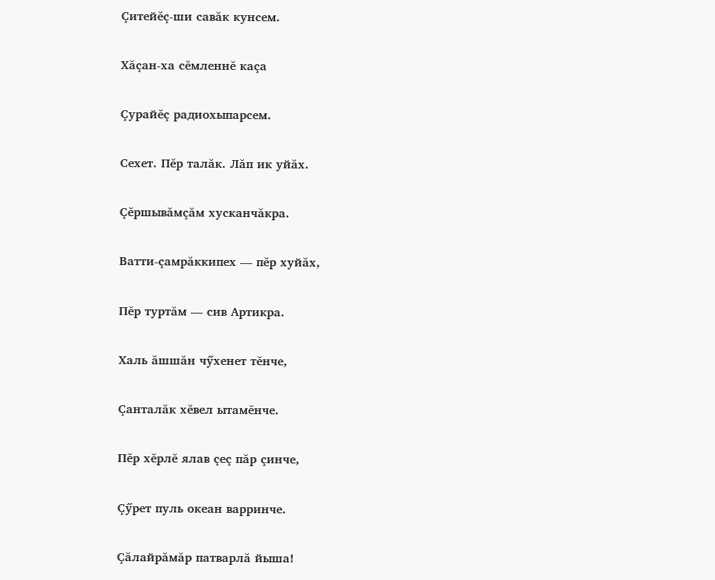Çитейĕç-ши савăк кунсем.

Хăçан-ха сĕмленнĕ каçа

Çурайĕç радиохыпарсем.

Сехет. Пĕр талăк. Лăп ик уйăх.

Çĕршывăмçăм хусканчăкра.

Ватти-çамрăккипех — пĕр хуйăх,

Пĕр туртăм — сив Артикра.

Халь ăшшăн чӳхенет тĕнче,

Çанталăк хĕвел ытамĕнче.

Пĕр хĕрлĕ ялав çеç пăр çинче,

Çӳрет пуль океан варринче.

Çăлайрăмăр патварлă йыша!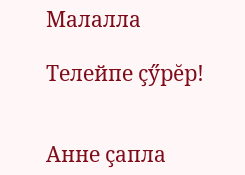Малалла

Телейпе çӳрĕр!


Анне çапла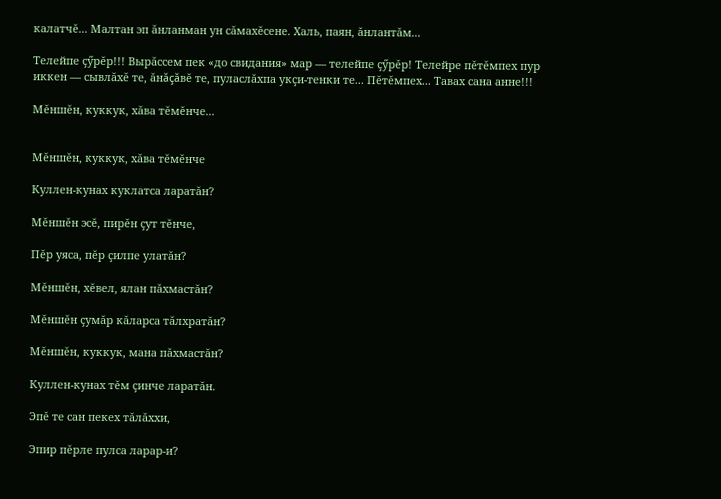калатчĕ... Малтан эп ăнланман ун сăмахĕсене. Халь, паян, ăнлантăм...

Телейпе çӳрĕр!!! Вырăссем пек «до свидания» мар — телейпе çӳрĕр! Телейре пĕтĕмпех пур иккен — сывлăхĕ те, ăнăçăвĕ те, пуласлăхпа укçи-тенки те... Пĕтĕмпех... Тавах сана анне!!!

Мĕншĕн, куккук, хăва тĕмĕнче...


Мĕншĕн, куккук, хăва тĕмĕнче

Куллен-кунах куклатса ларатăн?

Мĕншĕн эсĕ, пирĕн çут тĕнче,

Пĕр уяса, пĕр çилпе улатăн?

Мĕншĕн, хĕвел, ялан пăхмастăн?

Мĕншĕн çумăр кăларса тăлхратăн?

Мĕншĕн, куккук, мана пăхмастăн?

Куллен-кунах тĕм çинче ларатăн.

Эпĕ те сан пекех тăлăххи,

Эпир пĕрле пулса ларар-и?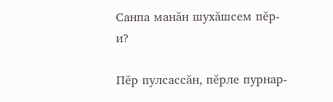Санпа манăн шухăшсем пĕр-и?

Пĕр пулсассăн, пĕрле пурнар-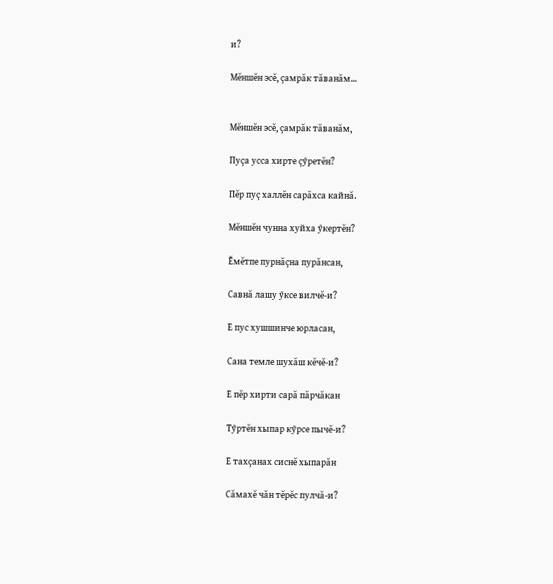и?

Мĕншĕн эсĕ, çамрăк тăванăм...


Мĕншĕн эсĕ, çамрăк тăванăм,

Пуçа усса хирте çӳретĕн?

Пĕр пуç халлĕн сарăхса кайнă.

Мĕншĕн чунна хуйха ӳкертĕн?

Ĕмĕтпе пурнăçна пурăнсан,

Савнă лашу ӳксе вилчĕ-и?

Е пус хушшинче юрласан,

Сана темле шухăш кĕчĕ-и?

Е пĕр хирти сарă пăрчăкан

Тӳртĕн хыпар кӳрсе пычĕ-и?

Е тахçанах сиснĕ хыпарăн

Сăмахĕ чăн тĕрĕс пулчă-и?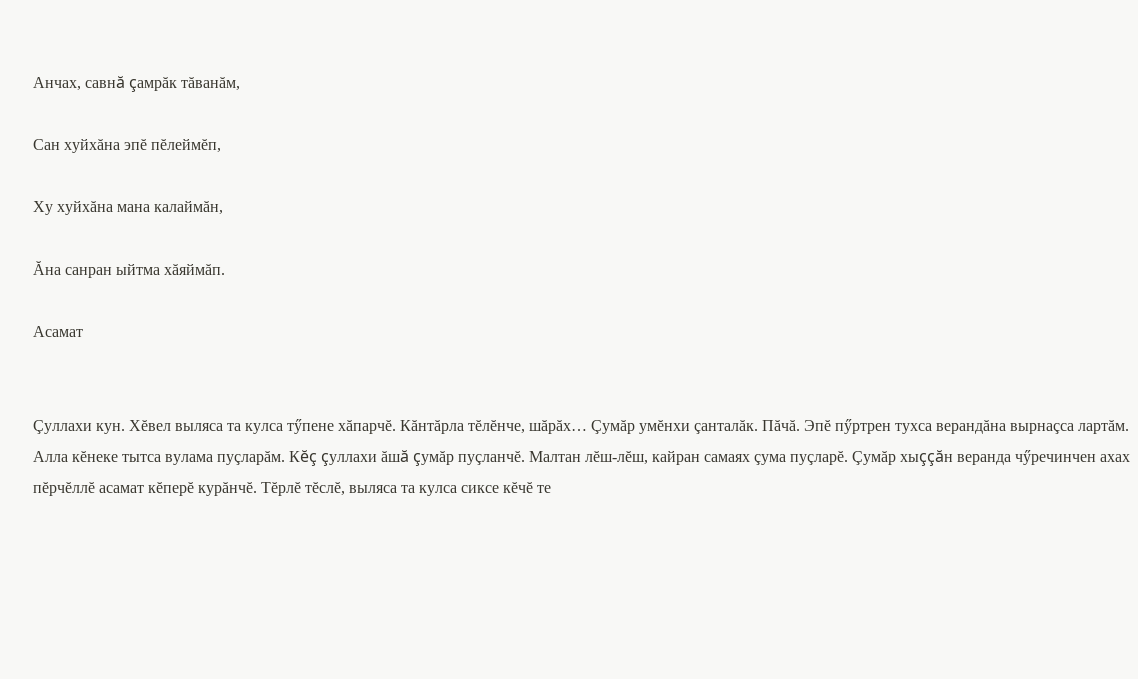Анчах, савнă çамрăк тăванăм,

Сан хуйхăна эпĕ пĕлеймĕп,

Ху хуйхăна мана калаймăн,

Ăна санран ыйтма хăяймăп.

Асамат


Çуллaxи кун. Хĕвел выляса та кулса тӳпене хăпарчĕ. Кăнтăрла тĕлĕнче, шăрăх… Çумăр умĕнхи çанталăк. Пăчă. Эпĕ пӳртрен тухса верандăна вырнаçса лартăм. Алла кĕнеке тытса вулама пуçларăм. Кĕç çуллахи ăшă çумăр пуçланчĕ. Малтан лĕш-лĕш, кайран самаях çума пуçларĕ. Çумăр хыççăн веранда чӳречинчен ахах пĕрчĕллĕ асамат кĕперĕ курăнчĕ. Тĕрлĕ тĕслĕ, выляса та кулса сиксе кĕчĕ те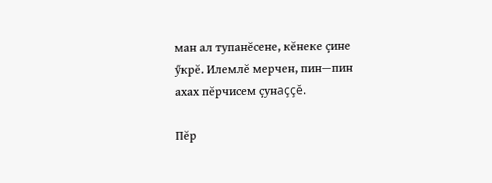ман ал тупанĕсене, кĕнеке çине ӳкрĕ. Илемлĕ мерчен, пин—пин ахах пĕрчисем çунaççĕ.

Пĕр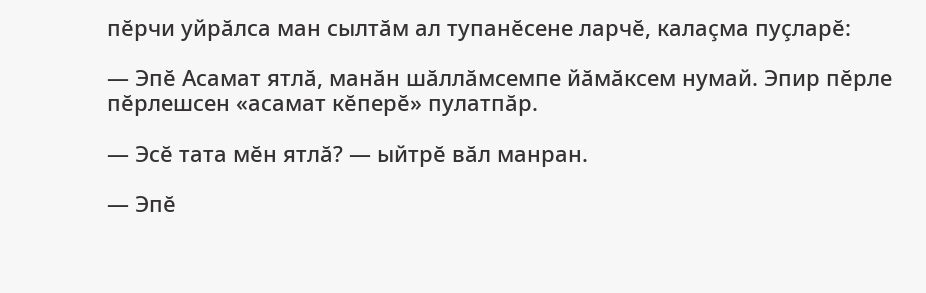пĕрчи уйрăлса ман сылтăм ал тупанĕсене ларчĕ, калаçма пуçларĕ:

— Эпĕ Асамат ятлă, манăн шăллăмсемпе йăмăксем нумай. Эпир пĕрле пĕрлешсен «асамат кĕперĕ» пулатпăр.

— Эсĕ тата мĕн ятлă? — ыйтрĕ вăл манран.

— Эпĕ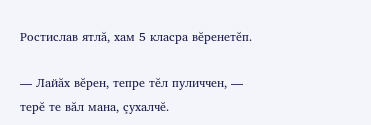Ростислав ятлă, хам 5 класра вĕренетĕп.

— Лайăх вĕрен, тепре тĕл пуличчен, — терĕ те вăл мана, çухалчĕ.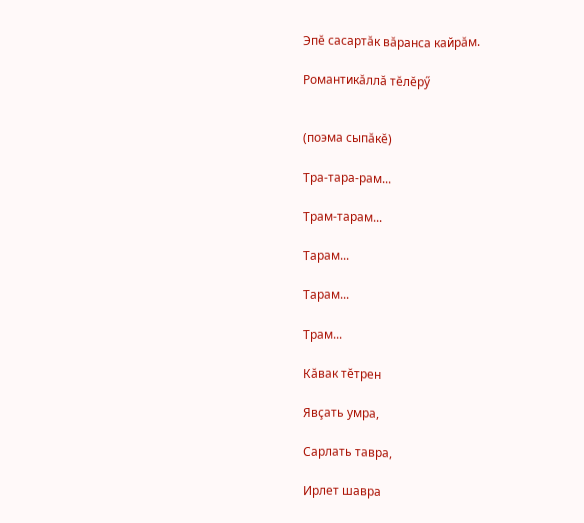Эпĕ сасартăк вăранса кайрăм.

Романтикăллă тĕлĕрӳ


(поэма сыпăкĕ)

Тра-тара-рам...

Трам-тарам...

Тарам...

Тарам...

Трам...

Кăвак тĕтрен

Явçать умра,

Сарлать тавра,

Ирлет шавра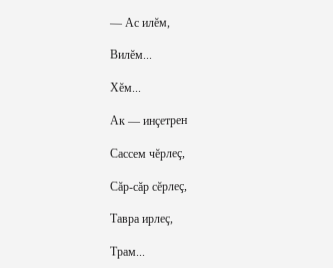— Ас илĕм,

Вилĕм...

Хĕм...

Ак — инçетрен

Сассем чĕрлеç,

Сăр-сăр сĕрлеç,

Тавра ирлеç,

Трам...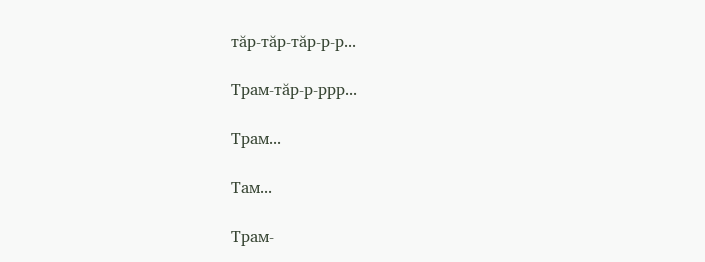тăр-тăр-тăр-р-р...

Трам-тăр-р-ррр...

Трам...

Там...

Трам-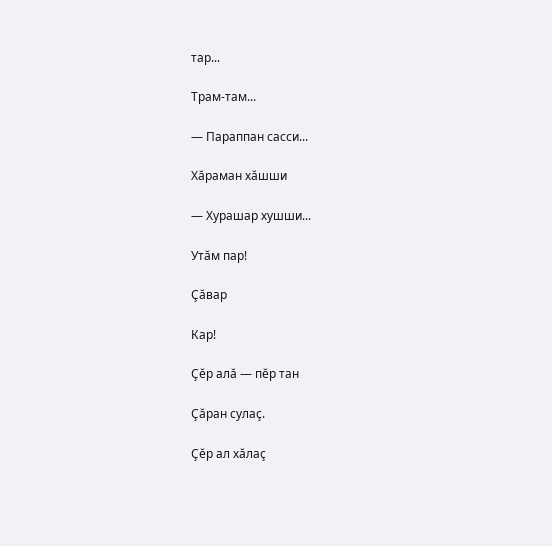тар...

Трам-там...

— Параппан сасси...

Хăраман хăшши

— Хурашар хушши...

Утăм пар!

Çăвар

Кар!

Çĕр алă — пĕр тан

Çăран сулаç.

Çĕр ал хăлаç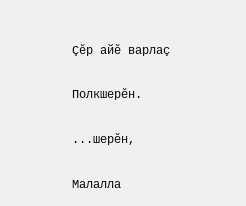Çĕр айĕ варлаç

Полкшерĕн.

...шерĕн,

Малалла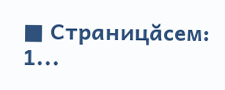■ Страницăсем: 1...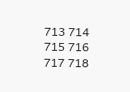713 714 715 716 717 718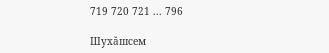719 720 721 ... 796

Шухăшсем